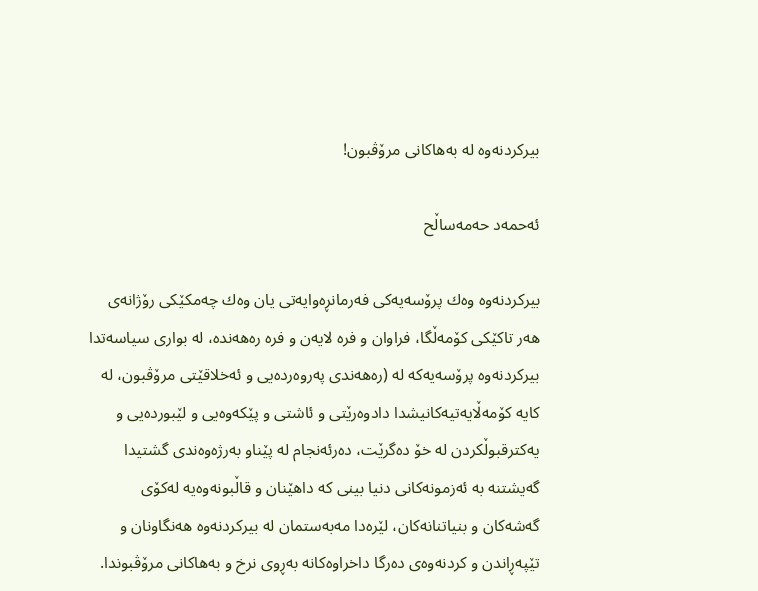بیركردنه‌وه‌ له‌ به‌هاكانی‌ مرۆڤبون!

ئەحمەد حەمەساڵح

بیركردنه‌وه‌ وه‌ك پرۆسه‌یه‌كی‌ فه‌رمانڕه‌وایه‌تی‌ یان وه‌ك چه‌مكێكی‌ رۆژانه‌ی‌ هه‌ر تاكێكی‌ كۆمه‌ڵگا، فراوان و فره‌ لایه‌ن و فره‌ ره‌هه‌نده، له‌ بواری‌ سیاسه‌تدا بیركردنه‌وه‌ پرۆسه‌یه‌كه‌ له ‌(ره‌هه‌ندی‌ په‌روه‌رده‌یی‌ و ئه‌خلاقێتی‌ مرۆڤبون، له‌ كایه‌ كۆمه‌ڵایه‌تیه‌كانیشدا دادوه‌رێتی‌ و ئاشتی‌ و پێكه‌وه‌یی‌ و لێبورده‌یی‌ و یه‌كترقبوڵكردن له‌ خۆ ده‌گرێت، ده‌رئه‌نجام له‌ پێناو به‌رژه‌وه‌ندی‌ گشتیدا گه‌یشتنه‌ به‌ ئه‌زمونه‌كانی‌ دنیا بینی‌ كه‌ داهێنان و قاڵبونه‌وه‌یه‌ له‌كۆی‌ گه‌شه‌كان و بنیاتنانه‌كان، لێره‌دا مه‌به‌ستمان له‌ بیركردنه‌وه‌ هه‌نگاونان و تێپه‌ڕاندن و كردنه‌وه‌ی‌ ده‌رگا داخراوه‌كانه‌ به‌ڕوی‌ نرخ و به‌هاكانی‌ مرۆڤبوندا.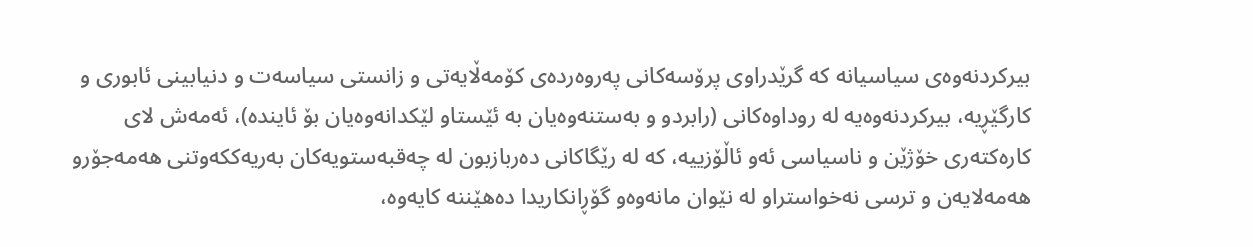بیركردنه‌وه‌ی‌ سیاسیانه‌ كه‌ گرێدراوی‌ پرۆسه‌كانی‌ په‌روه‌رده‌ی‌ كۆمه‌ڵایه‌تی‌ و زانستی‌ سیاسه‌ت و دنیابینی‌ ئابوری‌ و كارگێڕیه‌، بیركردنه‌وه‌یه‌ له‌ روداوه‌كانی‌ (رابردو و‌ به‌ستنه‌وه‌یان به‌ ئێستاو لێكدانه‌وه‌یان بۆ ئاینده‌)، ئه‌مه‌ش لای‌ كاره‌كته‌ری‌ خۆژێن و ناسیاسی‌ ئه‌و ئاڵۆزییه‌، كه‌ له‌ رێگاكانی‌ ده‌ربازبون له‌ چه‌قبه‌ستویه‌كان به‌ریه‌ككه‌وتنی‌ هه‌مه‌جۆرو هه‌مه‌لایه‌ن و ترسی‌ نه‌خواستراو له‌ نێوان مانه‌وه‌و گۆڕانكاریدا ده‌هێننه‌ كایه‌وه‌،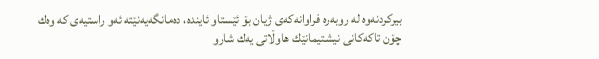بیركردنه‌وه ‌له‌ روبه‌ره‌ فراوانه‌كه‌ی‌ ژیان بۆ ئێستاو ئاینده‌، ده‌مانگه‌یه‌نێته‌ ئه‌و راستیه‌ی‌ كه‌ وه‌ك چۆن تاكه‌كانی‌ نیشتیمانێك هاوڵاتی‌ یه‌ك شارو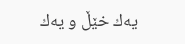یه‌ك خێڵ و یه‌ك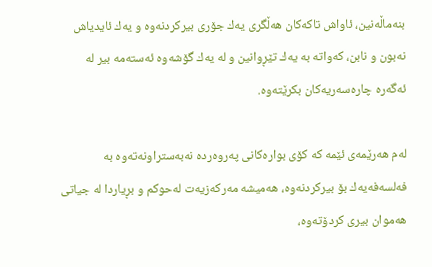بنه‌ماڵه‌نین، ئاواش تاكه‌كان هه‌ڵگری‌ یه‌ك جۆری‌ بیركردنه‌وه‌ و یه‌ك ئایدیاش نه‌بون و نابن، كه‌واته‌ به‌ یه‌ك تێڕوانین و له‌ یه‌ك گۆشه‌وه‌ ئه‌سته‌مه‌ بیر له‌ ئه‌گه‌ره‌ چاره‌سه‌ریه‌كان بكرێته‌وه‌.

له‌م هه‌رێمه‌ی‌ ئێمه‌ كه‌ كۆی‌ بواره‌كانی‌ په‌روه‌رده‌ نه‌به‌ستراونه‌ته‌وه‌ به‌ فه‌لسه‌فه‌یه‌ك بۆ بیركردنه‌وه‌، هه‌میشه‌ مه‌ركه‌زیه‌ت له‌حوكم و بڕیاردا له‌ جیاتی‌ هه‌موان بیری‌ كردۆته‌وه‌،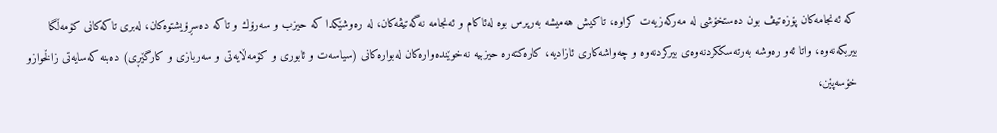كه‌ ئه‌نجامه‌كان پۆزه‌تیڤ بون ده‌ستخۆشی‌ له‌ مه‌ركه‌زیه‌ت كراوه‌، تاكیش هه‌میشه ‌به‌رپرس بوه‌ له‌ئاكام و ئه‌نجامه‌ نه‌گه‌تیڤه‌كان، له‌ ره‌وشێكدا كه‌ حیزب و سه‌رۆك و تاكه‌ ده‌سڕۆیشتوه‌كان، له‌بری‌ تاكه‌كانی‌ كۆمه‌ڵگا بیربكه‌نه‌وه‌، واتا ئه‌و ره‌وشه‌ به‌رته‌سككردنه‌وه‌ی‌ بیركردنه‌وه‌ و چه‌واشه‌كاری‌ ئازادیه‌، كاره‌كته‌ره‌ حیزبیه‌ نه‌خوێنده‌واره‌كان له‌بواره‌كانی ‌(سیاسه‌ت و ئابوری‌ و كۆمه‌ڵایه‌تی‌ و سه‌ربازی‌ و كارگێڕی‌) ده‌بنه‌ كه‌سایه‌تی‌ زاڵخوازو خۆسه‌پێن،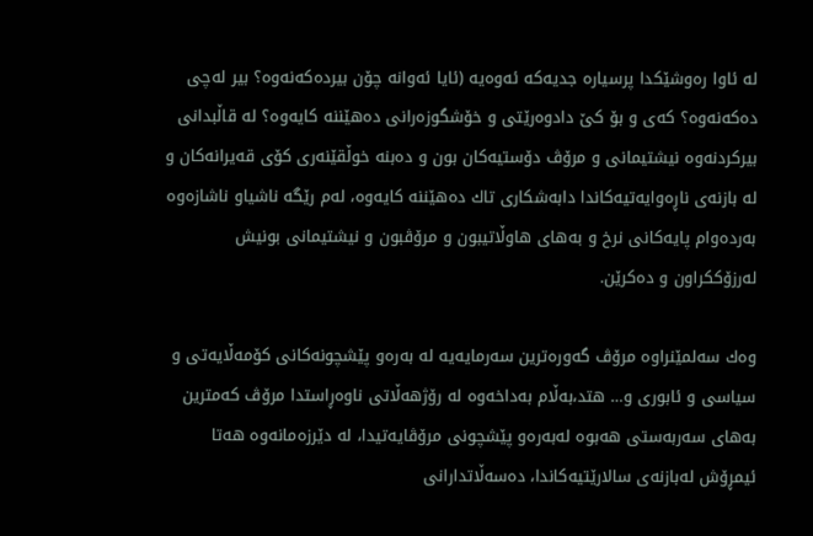له‌ ئاوا ره‌وشێكدا پرسیاره‌ جدیه‌كه‌ ئه‌وه‌یه‌ (ئایا ئه‌وانه‌ چۆن بیرده‌كه‌نه‌وه‌؟ بیر له‌چی‌ ده‌كه‌نه‌وه‌؟ كه‌ی‌ و بۆ كێ‌ دادوه‌رێتی‌ و خۆشگوزه‌رانی‌ ده‌هێننه‌ كایه‌وه‌؟ له‌ قاڵبدانی‌ بیركردنه‌وه‌ نیشتیمانی‌ و مرۆڤ دۆستیه‌كان بون و ده‌بنه‌ خوڵقێنه‌ری‌ كۆی‌ قه‌یرانه‌كان و له‌ بازنه‌ی‌ ناڕه‌وایه‌تیه‌كاندا دابه‌شكاری‌ تاك دەهێننه‌ كایه‌وه‌، له‌م رێگه‌ ناشیاو ناشازه‌وه‌ به‌رده‌وام پایه‌كانی‌ نرخ و به‌های‌ هاوڵاتیبون و مرۆڤبون و نیشتیمانی‌ بونیش له‌رزۆككراون و ده‌كرێن.

وه‌ك سه‌لمێنراوه‌ مرۆڤ گه‌وره‌ترین سه‌رمایه‌یه‌ له‌ به‌ره‌و پێشچونه‌كانی‌ كۆمه‌ڵایه‌تی‌ و سیاسی‌ و ئابوری‌ و… هتد،به‌ڵام به‌داخه‌وه‌ له‌ رۆژهه‌ڵاتی‌ ناوه‌ڕاستدا مرۆڤ كه‌مترین به‌های‌ سه‌ربه‌ستی‌ هه‌بوه‌ له‌به‌ره‌و پێشچونی‌ مرۆڤایه‌تیدا، له‌ دێرزه‌مانه‌وه‌ هه‌تا ئیمڕۆش له‌بازنه‌ی‌ سالارێتیه‌كاندا، ده‌سه‌ڵاتدارانی‌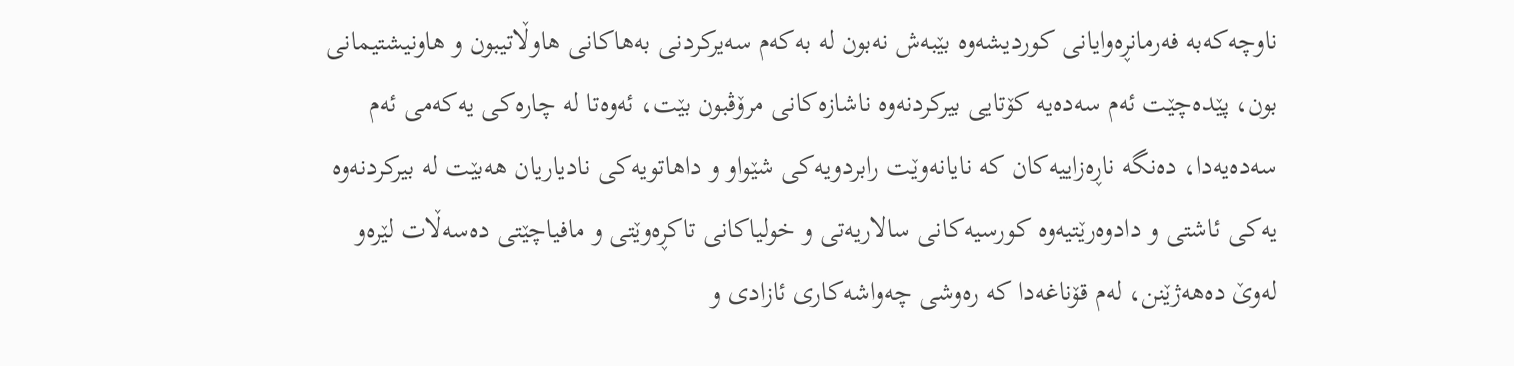ناوچه‌كه‌به‌ فه‌رمانڕه‌وایانی‌ كوردیشه‌وه‌ بێبه‌ش نه‌بون له‌ به‌كه‌م سه‌یركردنی‌ به‌هاكانی‌ هاوڵاتیبون و هاونیشتیمانی‌ بون، پێده‌چێت ئه‌م سه‌ده‌یه‌ كۆتایی‌ بیركردنه‌وه‌ ناشازه‌كانی‌ مرۆڤبون بێت، ئه‌وه‌تا له‌ چاره‌كی‌ یه‌كه‌می‌ ئه‌م سه‌ده‌یه‌دا، ده‌نگه‌ ناڕه‌زاییه‌كان كه‌ نایانه‌وێت رابردویه‌كی‌ شێواو و داهاتویه‌كی‌ نادیاریان هه‌بێت له‌ بیركردنه‌وه‌ یه‌كی‌ ئاشتی‌ و دادوه‌رێتیه‌وه‌ كورسیه‌كانی‌ سالاریه‌تی‌ و خولیاكانی‌ تاكڕه‌وێتی‌ و مافیاچێتی‌ ده‌سه‌ڵات لێره‌و له‌وێ‌ ده‌هه‌ژێنن، له‌م قۆناغه‌دا كه‌ ره‌وشی‌ چه‌واشه‌كاری‌ ئازادی‌ و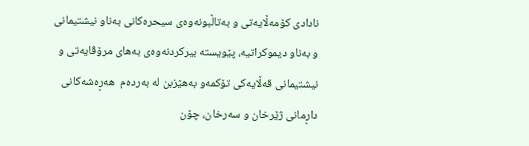نادادی‌ كۆمه‌ڵایه‌تی‌ و به‌تاڵبونه‌وه‌ی‌ سیحره‌كانی‌ به‌ناو نیشتیمانی‌ و به‌ناو دیموكراتیه‌، پێویسته‌ بیركردنه‌وه‌ی‌ به‌های‌ مرۆڤایه‌تی‌ و نیشتیمانی‌ قه‌ڵایه‌كی‌ تۆكمه‌و به‌هێزبن له‌ به‌رده‌م  هه‌ڕه‌شه‌كانی‌ داڕمانی‌ ژێرخان و سه‌رخان، چۆن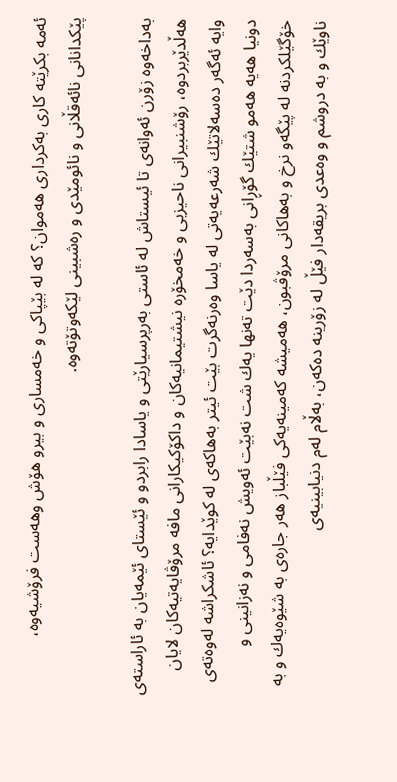ئه‌مه‌ بكرێته‌ كاری‌ به‌كرداری‌ هه‌موان؟ كه‌ له‌ بێپاكی‌ و خه‌مساری‌ و بیرو هۆش وهه‌ست فرۆشیه‌وه‌، پێكدانانی‌ نائه‌قڵانی‌ و نائومێدی‌ و ره‌شبینی‌ لێكه‌وتۆته‌وه‌.

به‌داخه‌وه‌ زۆرن ئه‌وانه‌ی‌ تا ئیستاش له‌ ئاستی‌ به‌رپرسیارێتی‌ و یاسادا رابردو و ئێستای‌ ئێمه‌یان به‌ ئاراسته‌ی‌ هه‌ڵدێربردوه‌، رۆشنبیرانی‌ ناحیزبی‌ و خه‌مخۆره‌ نیشتیمانیه‌كان و داكۆكیكارانی‌ مافه‌ مرۆڤایه‌تیه‌كان لایان وایه‌ ئه‌گه‌ر ده‌سه‌لاتێك شه‌رعه‌یه‌تی‌ له‌ یاسا وه‌رنه‌گرت بێت ئیتر به‌هاكه‌ی‌ له‌ كوێدایه‌؟ ئاشكراشه‌ له‌وه‌ته‌ی‌ دونیا هه‌یه‌ هه‌مو شتێك گۆڕانی‌ به‌سه‌ردا دێت ته‌نها یه‌ك شت نه‌بێت ئه‌ویش نه‌فامی‌ و نه‌زانینی‌ و خۆگێلكردنه‌ له‌ پێگه‌و نرخ و به‌هاكانی‌ مرۆڤبون، هه‌میشه‌ كه‌مینه‌یه‌كی‌ فێڵباز هه‌ر جاره‌ی‌ به‌ شێوه‌یه‌ك و به‌ ناوێك و به‌ دروشم و وه‌عدی‌ بریقه‌دار فێڵ له‌ زۆرینه‌ ده‌كه‌ن، به‌ڵام له‌م دنیابینیه‌ی‌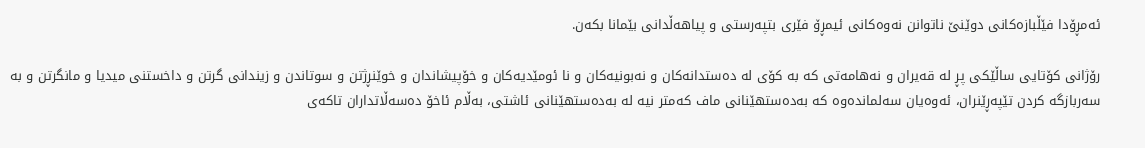ئه‌مڕۆدا فێڵبازه‌كانی‌ دوێنێ‌ ناتوانن نه‌وه‌كانی‌ ئیمڕۆ فێری‌ بتپه‌رستی‌ و پیاهه‌ڵدانی‌ بێمانا بكه‌ن.

رۆژانی‌ كۆتایی‌ ساڵێكی‌ پڕ له‌ قه‌یران و نه‌هامه‌تی‌ كه‌ به‌ كۆی‌ له‌ ده‌ستدانه‌كان و نه‌بونیه‌كان و نا ئومێدیه‌كان و خۆپیشاندان و خوێنڕژتن و سوتاندن و زیندانی‌ گرتن و داخستنی‌ میدیا و مانگرتن و به‌ سه‌ربازگه‌ كردن تێپه‌ڕێنران، ئه‌وه‌یان سه‌لمانده‌وه‌ كه‌ به‌ده‌ستهێنانی‌ ماف كه‌متر نیه‌ له‌ به‌ده‌ستهێنانی‌ ئاشتی‌، به‌ڵام ئاخۆ ده‌سه‌ڵاتداران تاكه‌ی‌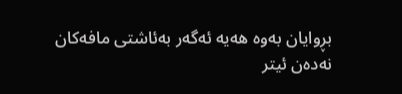بڕوایان به‌وه‌ هه‌یه‌ ئه‌گه‌ر به‌ئاشتی‌ مافه‌كان نه‌ده‌ن ئیتر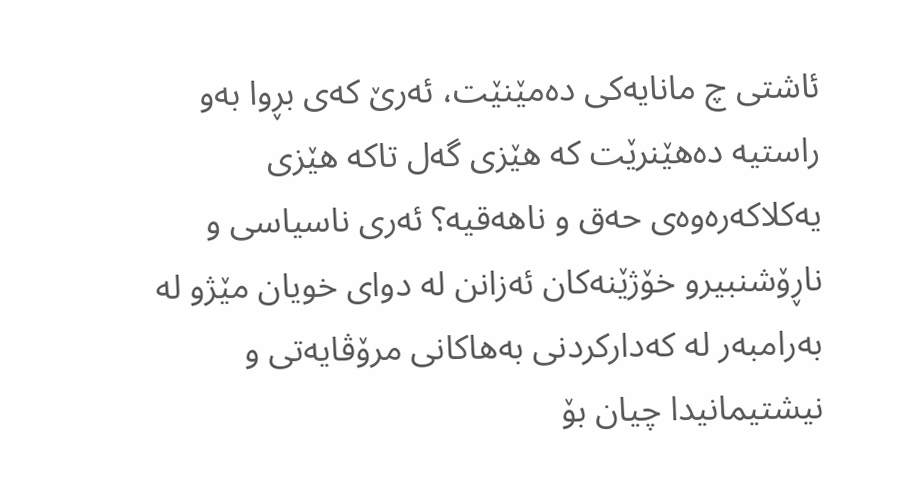ئاشتی‌ چ مانایه‌كی‌ ده‌مێنێت، ئه‌رێ‌ كه‌ی‌ بڕوا به‌و راستیه‌ ده‌هێنرێت كه ‌هێزی‌ گه‌ل تاكه‌ هێزی‌ یه‌كلاكه‌ره‌وه‌ی‌ حه‌ق و ناهه‌قیه‌؟ ئه‌ری‌ ناسیاسی‌ و ناڕۆشنبیرو خۆژێنه‌كان ئه‌زانن له‌ دوای‌ خویان مێژو له‌ به‌رامبه‌ر له‌ كه‌داركردنی‌ به‌هاكانی‌ مرۆڤایه‌تی‌ و نیشتیمانیدا چیان بۆ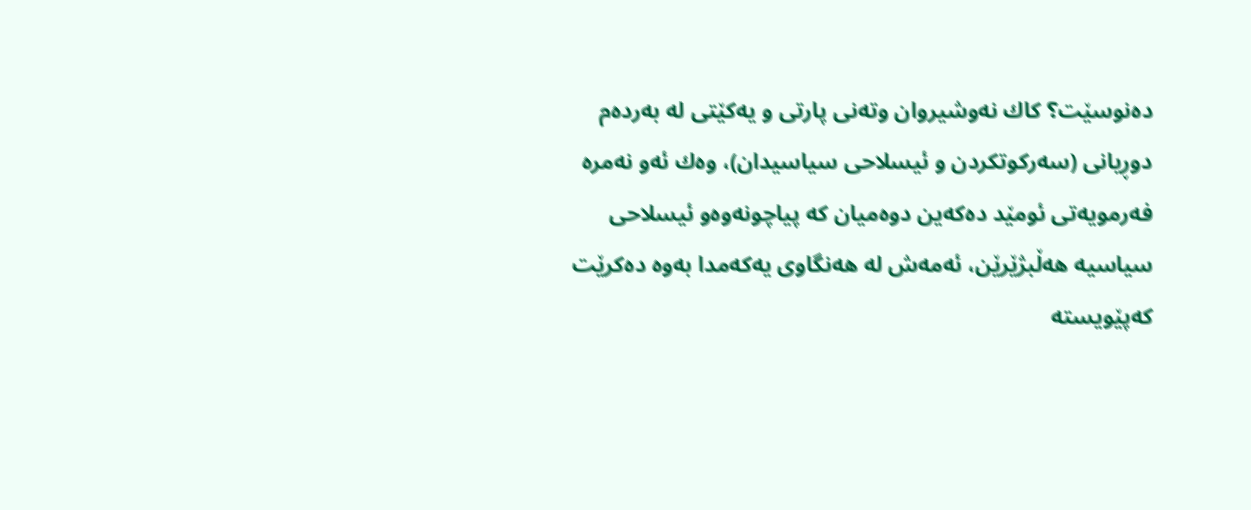ده‌نوسێت؟ كاك نه‌وشیروان وته‌نی‌ پارتی‌ و یه‌كێتی‌ له‌ به‌رده‌م دوڕیانی‌ (سه‌ركوتكردن و ئیسلاحی‌ سیاسیدان)، وه‌ك ئه‌و نه‌مره‌ فه‌رمویه‌تی‌ ئومێد ده‌كه‌ین دوه‌میان كه‌ پیاچونه‌وه‌و ئیسلاحی‌ سیاسیه‌ هه‌ڵبژێرێن، ئه‌مه‌ش له‌ هه‌نگاوی‌ یه‌كه‌مدا به‌وه‌ ده‌كرێت كه‌پێویسته‌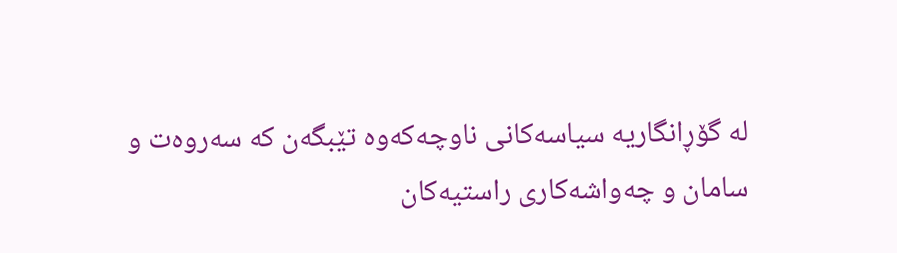له‌ گۆڕانگاریه‌ سیاسه‌كانی‌ ناوچەكه‌وه‌ تێبگه‌ن كه‌ سه‌روه‌ت و سامان و چه‌واشه‌كاری‌ راستیه‌كان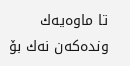تا ماوه‌یه‌ك ونده‌كه‌ن نه‌ك بۆ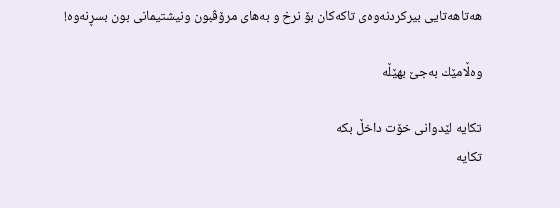هه‌تاهه‌تایی‌ بیركردنه‌وه‌ی‌ تاكه‌كان بۆ نرخ و به‌های‌ مرۆڤبون ونیشتیمانی‌ بون بسڕنه‌وه‌!

وەڵامێك بەجێ بهێڵە

تکایە لێدوانی خۆت داخڵ بکە
تکایە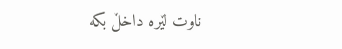ناوت لێرە داخڵ بکە